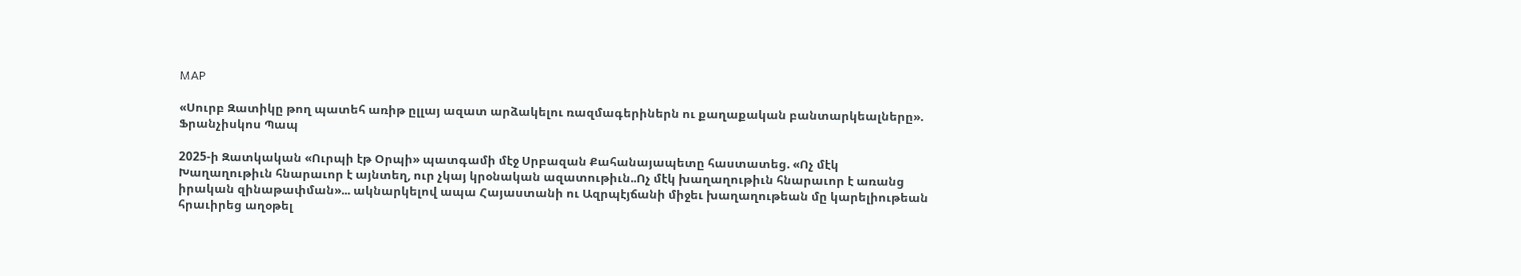MAP

«Սուրբ Զատիկը թող պատեհ առիթ ըլլայ ազատ արձակելու ռազմագերիներն ու քաղաքական բանտարկեալները». Ֆրանչիսկոս Պապ

2025-ի Զատկական «Ուրպի էթ Օրպի» պատգամի մէջ Սրբազան Քահանայապետը հաստատեց. «Ոչ մէկ Խաղաղութիւն հնարաւոր է այնտեղ, ուր չկայ կրօնական ազատութիւն..Ոչ մէկ խաղաղութիւն հնարաւոր է առանց իրական զինաթափման»... ակնարկելով ապա Հայաստանի ու Ազրպէյճանի միջեւ խաղաղութեան մը կարելիութեան հրաւիրեց աղօթել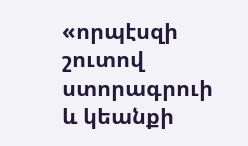«որպէսզի շուտով ստորագրուի և կեանքի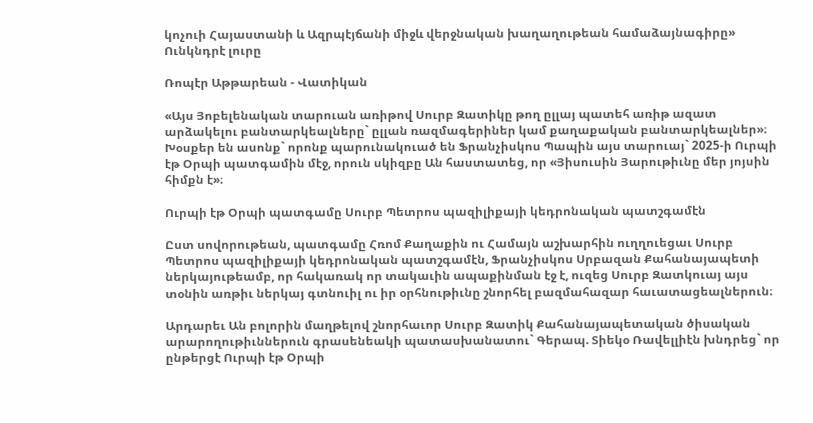կոչուի Հայաստանի և Ազրպէյճանի միջև վերջնական խաղաղութեան համաձայնագիրը»
Ունկնդրէ լուրը

Ռոպէր Աթթարեան - Վատիկան

«Այս Յոբելենական տարուան առիթով Սուրբ Զատիկը թող ըլլայ պատեհ առիթ ազատ արձակելու բանտարկեալները` ըլլան ռազմագերիներ կամ քաղաքական բանտարկեալներ»։ Խօսքեր են ասոնք` որոնք պարունակուած են Ֆրանչիսկոս Պապին այս տարուայ` 2025-ի Ուրպի էթ Օրպի պատգամին մէջ, որուն սկիզբը Ան հաստատեց, որ «Յիսուսին Յարութիւնը մեր յոյսին հիմքն է»։

Ուրպի էթ Օրպի պատգամը Սուրբ Պետրոս պազիլիքայի կեդրոնական պատշգամէն

Ըստ սովորութեան, պատգամը Հռոմ Քաղաքին ու Համայն աշխարհին ուղղուեցաւ Սուրբ Պետրոս պազիլիքայի կեդրոնական պատշգամէն, Ֆրանչիսկոս Սրբազան Քահանայապետի ներկայութեամբ, որ հակառակ որ տակաւին ապաքինման էջ է, ուզեց Սուրբ Զատկուայ այս տօնին առթիւ ներկայ գտնուիլ ու իր օրհնութիւնը շնորհել բազմահազար հաւատացեալներուն։

Արդարեւ Ան բոլորին մաղթելով շնորհաւոր Սուրբ Զատիկ Քահանայապետական ծիսական արարողութիւններուն գրասենեակի պատասխանատու` Գերապ. Տիեկօ Ռավելլիէն խնդրեց` որ ընթերցէ Ուրպի էթ Օրպի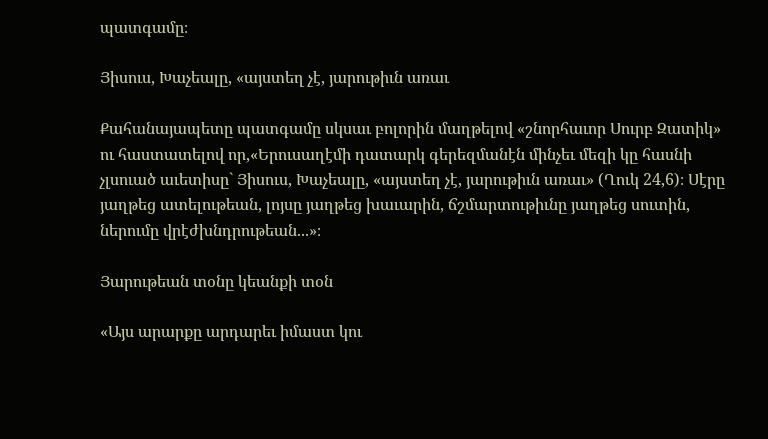պատգամը։

Յիսուս, Խաչեալը, «այստեղ չէ, յարութիւն առաւ

Քահանայապետը պատգամը սկսաւ բոլորին մաղթելով «շնորհաւոր Սուրբ Զատիկ» ու հաստատելով որ,«Երուսաղէմի դատարկ գերեզմանէն մինչեւ մեզի կը հասնի չլսուած աւետիսը` Յիսուս, Խաչեալը, «այստեղ չէ, յարութիւն առաւ» (Ղուկ 24,6)։ Սէրը յաղթեց ատելութեան, լոյսը յաղթեց խաւարին, ճշմարտութիւնը յաղթեց սուտին, ներումը վրէժխնդրութեան...»։

Յարութեան տօնը կեանքի տօն

«Այս արարքը արդարեւ իմաստ կու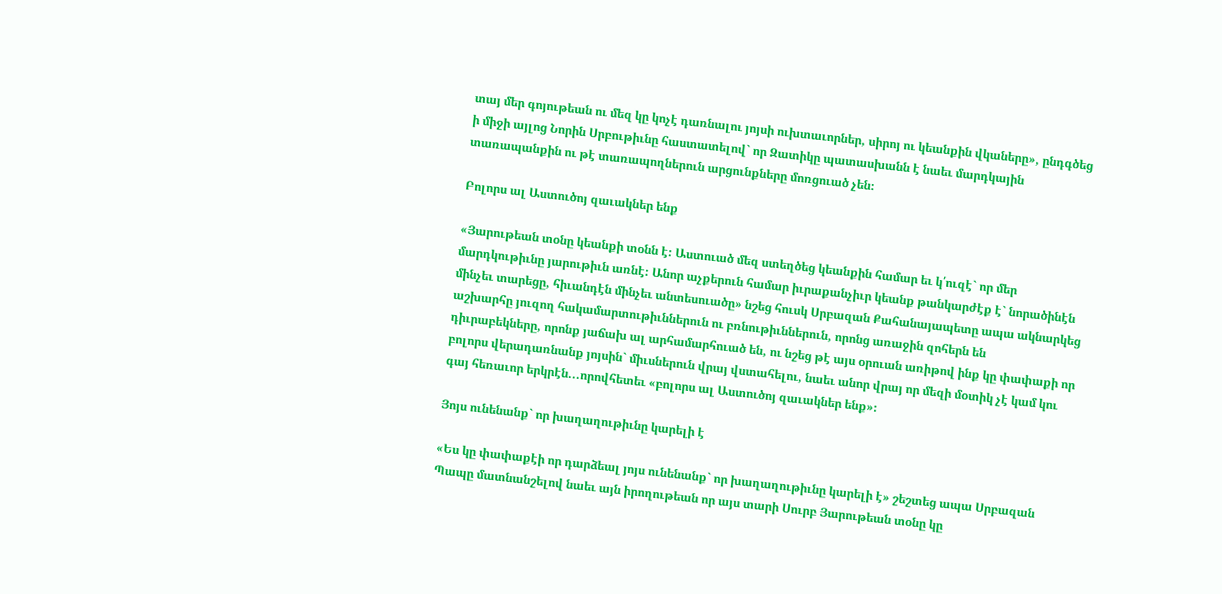տայ մեր գոյութեան ու մեզ կը կոչէ դառնալու յոյսի ուխտաւորներ, սիրոյ ու կեանքին վկաները», ընդգծեց ի միջի այլոց Նորին Սրբութիւնը հաստատելով` որ Զատիկը պատասխանն է նաեւ մարդկային տառապանքին ու թէ տառապողներուն արցունքները մոռցուած չեն։

Բոլորս ալ Աստուծոյ զաւակներ ենք

«Յարութեան տօնը կեանքի տօնն է։ Աստուած մեզ ստեղծեց կեանքին համար եւ կ՛ուզէ` որ մեր մարդկութիւնը յարութիւն առնէ։ Անոր աչքերուն համար իւրաքանչիւր կեանք թանկարժէք է` նորածինէն մինչեւ տարեցը, հիւանդէն մինչեւ անտեսուածը» նշեց հուսկ Սրբազան Քահանայապետը ապա ակնարկեց աշխարհը յուզող հակամարտութիւններուն ու բռնութիւններուն, որոնց առաջին զոհերն են դիւրաբեկները, որոնք յաճախ ալ արհամարհուած են, ու նշեց թէ այս օրուան առիթով ինք կը փափաքի որ բոլորս վերադառնանք յոյսին` միւսներուն վրայ վստահելու, նաեւ անոր վրայ որ մեզի մօտիկ չէ կամ կու գայ հեռաւոր երկրէն...որովհետեւ «բոլորս ալ Աստուծոյ զաւակներ ենք»։

Յոյս ունենանք` որ խաղաղութիւնը կարելի է

«Ես կը փափաքէի որ դարձեալ յոյս ունենանք` որ խաղաղութիւնը կարելի է» շեշտեց ապա Սրբազան Պապը մատնանշելով նաեւ այն իրողութեան որ այս տարի Սուրբ Յարութեան տօնը կը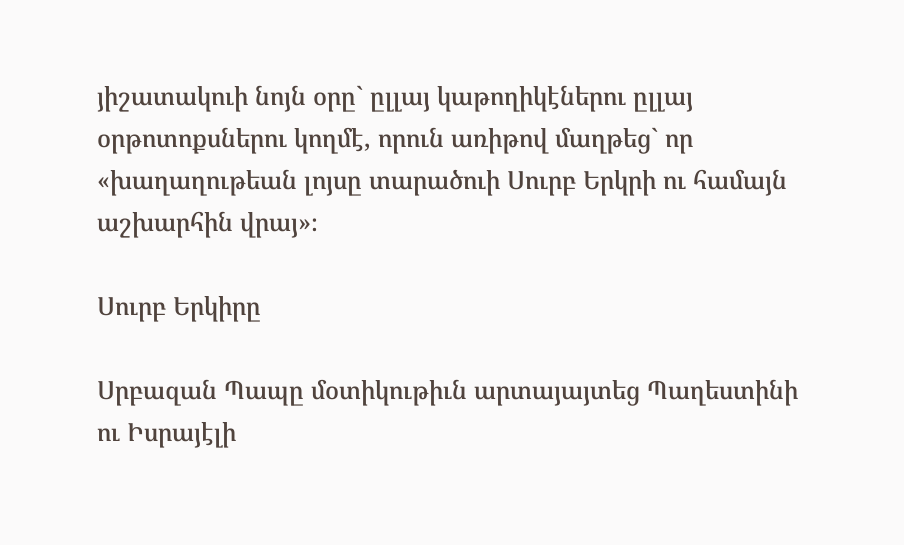յիշատակուի նոյն օրը` ըլլայ կաթողիկէներու ըլլայ օրթոտոքսներու կողմէ, որուն առիթով մաղթեց` որ «խաղաղութեան լոյսը տարածուի Սուրբ Երկրի ու համայն աշխարհին վրայ»։

Սուրբ Երկիրը

Սրբազան Պապը մօտիկութիւն արտայայտեց Պաղեստինի ու Իսրայէլի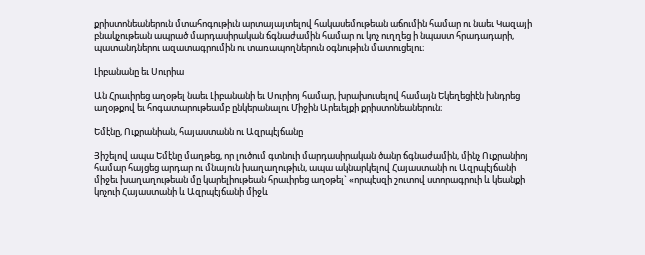քրիստոնեաներուն մտահոգութիւն արտայայտելով հակասեմութեան աճումին համար ու նաեւ Կազայի բնակչութեան ապրած մարդասիրական ճգնաժամին համար ու կոչ ուղղեց ի նպաստ հրադադարի, պատանդներու ազատագրումին ու տառապողներուն օգնութիւն մատուցելու։

Լիբանանը եւ Սուրիա

Ան Հրաւիրեց աղօթել նաեւ Լիբանանի եւ Սուրիոյ համար, խրախուսելով համայն Եկեղեցիէն խնդրեց աղօթքով եւ հոգատարութեամբ ընկերանալու Միջին Արեւելքի քրիստոնեաներուն։

Եմէնը, Ուքրանիան, հայաստանն ու Ազրպէյճանը

Յիշելով ապա Եմէնը մաղթեց, որ լուծում գտնուի մարդասիրական ծանր ճգնաժամին, մինչ Ուքրանիոյ համար հայցեց արդար ու մնայուն խաղաղութիւն, ապա ակնարկելով Հայաստանի ու Ազրպէյճանի միջեւ խաղաղութեան մը կարելիութեան հրաւիրեց աղօթել` «որպէսզի շուտով ստորագրուի և կեանքի կոչուի Հայաստանի և Ազրպէյճանի միջև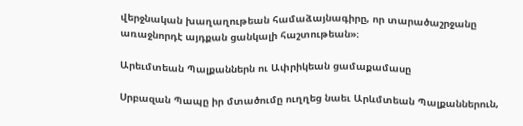վերջնական խաղաղութեան համաձայնագիրը, որ տարածաշրջանը առաջնորդէ այդքան ցանկալի հաշտութեան»։

Արեւմտեան Պալքաններն ու Ափրիկեան ցամաքամասը

Սրբազան Պապը իր մտածումը ուղղեց նաեւ Արևմտեան Պալքաններուն,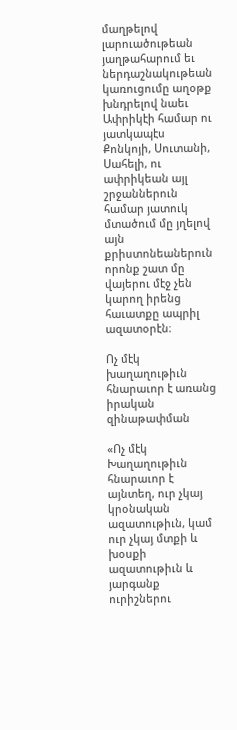մաղթելով լարուածութեան յաղթահարում եւ ներդաշնակութեան կառուցումը աղօթք խնդրելով նաեւ Ափրիկէի համար ու յատկապէս Քոնկոյի, Սուտանի, Սահելի, ու ափրիկեան այլ շրջաններուն համար յատուկ մտածում մը յղելով այն քրիստոնեաներուն որոնք շատ մը վայերու մէջ չեն կարող իրենց հաւատքը ապրիլ ազատօրէն։

Ոչ մէկ խաղաղութիւն հնարաւոր է առանց իրական զինաթափման

«Ոչ մէկ Խաղաղութիւն հնարաւոր է այնտեղ, ուր չկայ կրօնական ազատութիւն, կամ ուր չկայ մտքի և խօսքի ազատութիւն և յարգանք ուրիշներու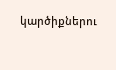կարծիքներու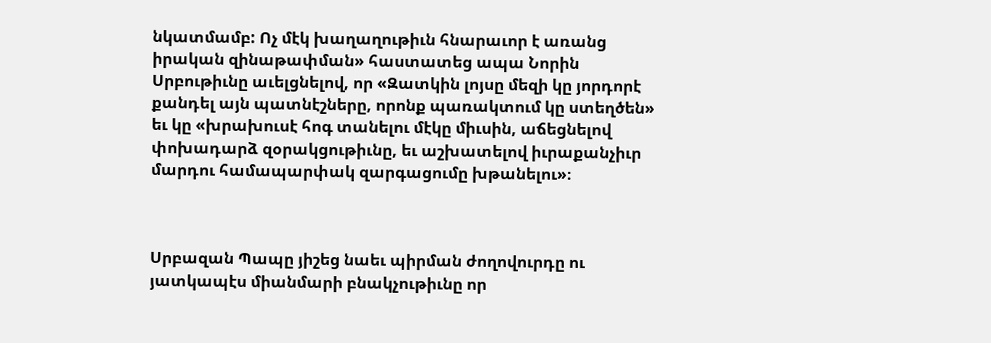նկատմամբ: Ոչ մէկ խաղաղութիւն հնարաւոր է առանց իրական զինաթափման» հաստատեց ապա Նորին Սրբութիւնը աւելցնելով, որ «Զատկին լոյսը մեզի կը յորդորէ քանդել այն պատնէշները, որոնք պառակտում կը ստեղծեն» եւ կը «խրախուսէ հոգ տանելու մէկը միւսին, աճեցնելով փոխադարձ զօրակցութիւնը, եւ աշխատելով իւրաքանչիւր մարդու համապարփակ զարգացումը խթանելու»։



Սրբազան Պապը յիշեց նաեւ պիրման ժողովուրդը ու յատկապէս միանմարի բնակչութիւնը որ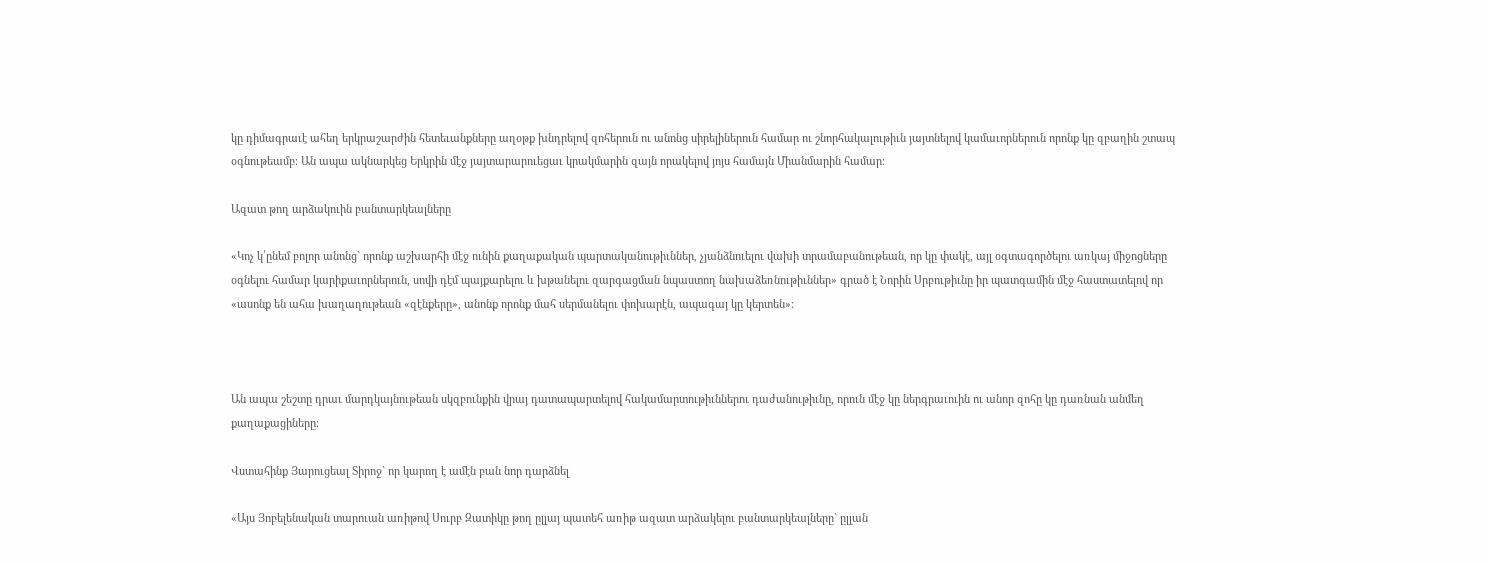կը դիմագրաւէ ահեղ երկրաշարժին հետեւանքները աղօթք խնդրելով զոհերուն ու անոնց սիրելիներուն համար ու շնորհակալութիւն յայտնելով կամաւորներուն որոնք կը զբաղին շտապ օգնութեամբ։ Ան ապա ակնարկեց Երկրին մէջ յայտարարուեցաւ կրակմարին զայն որակելով յոյս համայն Միանմարին համար։

Ազատ թող արձակուին բանտարկեալները

«Կոչ կ՛ընեմ բոլոր անոնց` որոնք աշխարհի մէջ ունին քաղաքական պարտականութիւններ, չյանձնուելու վախի տրամաբանութեան, որ կը փակէ, այլ օգտագործելու առկայ միջոցները օգնելու համար կարիքաւորներուն, սովի դէմ պայքարելու և խթանելու զարգացման նպաստող նախաձեռնութիւններ» գրած է Նորին Սրբութիւնը իր պատգամին մէջ հաստատելով որ «ասոնք են ահա խաղաղութեան «զէնքերը», անոնք որոնք մահ սերմանելու փոխարէն, ապագայ կը կերտեն»։



Ան ապա շեշտը դրաւ մարդկայնութեան սկզբունքին վրայ դատապարտելով հակամարտութիւններու դաժանութիւնը, որուն մէջ կը ներգրաւուին ու անոր զոհը կը դառնան անմեղ քաղաքացիները։

Վստահինք Յարուցեալ Տիրոջ` որ կարող է ամէն բան նոր դարձնել

«Այս Յոբելենական տարուան առիթով Սուրբ Զատիկը թող ըլլայ պատեհ առիթ ազատ արձակելու բանտարկեալները` ըլլան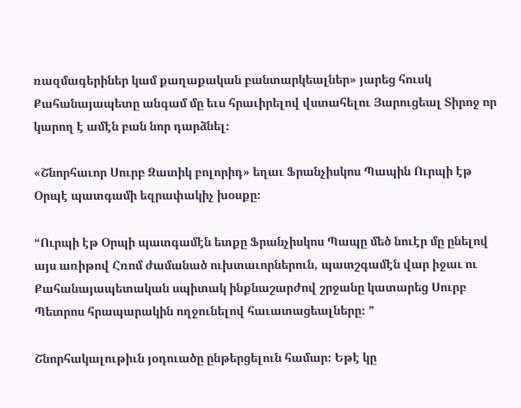ռազմագերիներ կամ քաղաքական բանտարկեալներ» յարեց հուսկ Քահանայապետը անգամ մը եւս հրաւիրելով վստահելու Յարուցեալ Տիրոջ որ կարող է ամէն բան նոր դարձնել։

«Շնորհաւոր Սուրբ Զատիկ բոլորիդ» եղաւ Ֆրանչիսկոս Պապին Ուրպի էթ Օրպէ պատգամի եզրափակիչ խօսքը։

“Ուրպի էթ Օրպի պատգամէն ետքը Ֆրանչիսկոս Պապը մեծ նուէր մը ընելով այս առիթով Հռոմ ժամանած ուխտաւորներուն, պատշգամէն վար իջաւ ու Քահանայապետական սպիտակ ինքնաշարժով շրջանը կատարեց Սուրբ Պետրոս հրապարակին ողջունելով հաւատացեալները։ ”

Շնորհակալութիւն յօդուածը ընթերցելուն համար։ Եթէ կը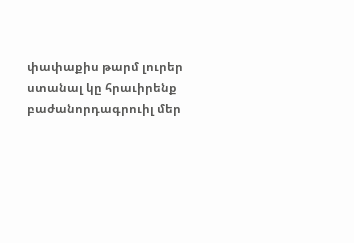փափաքիս թարմ լուրեր ստանալ կը հրաւիրենք բաժանորդագրուիլ մեր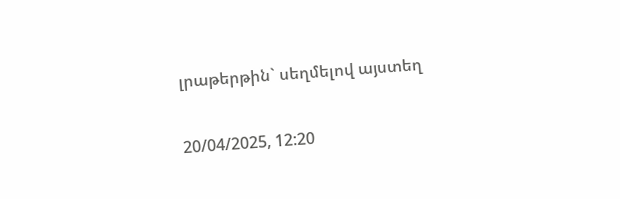լրաթերթին` սեղմելով այստեղ

20/04/2025, 12:20